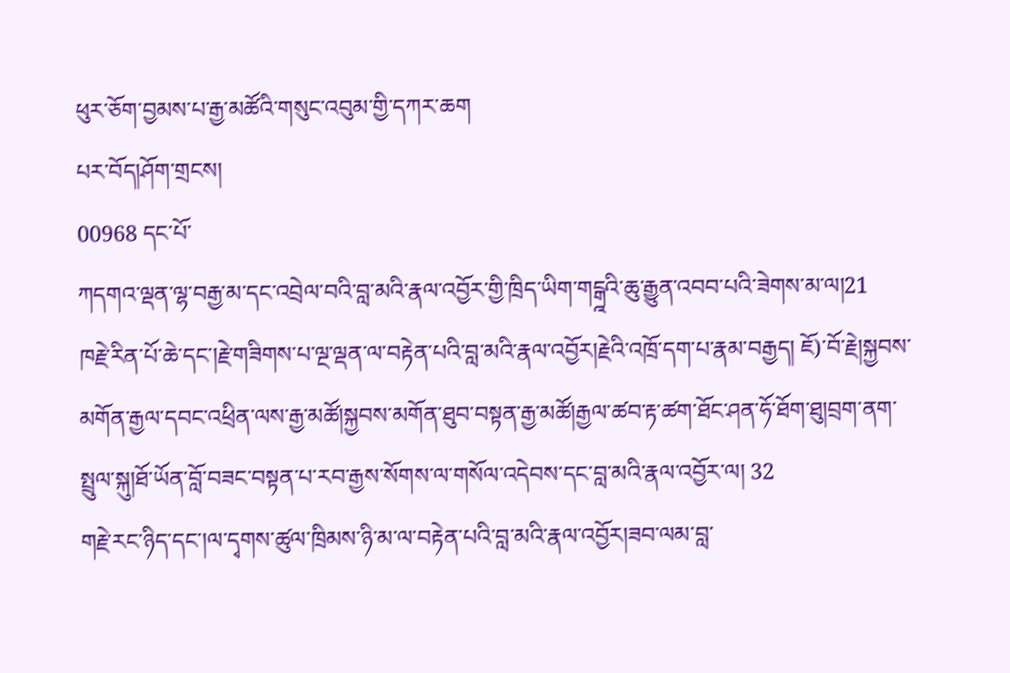ཕུར་ཅོག་བྱམས་པ་རྒྱ་མཚོའི་གསུང་འབུམ་གྱི་དཀར་ཆག
པར་བོད།ཤོག་གྲངས།
00968 དང་པོ་
ཀདགའ་ལྡན་ལྷ་བརྒྱ་མ་དང་འབྲེལ་བའི་བླ་མའི་རྣལ་འབྱོར་གྱི་ཁྲིད་ཡིག་གངྒྰའི་ཆུ་རྒྱུན་འབབ་པའི་ཟེགས་མ་ལ།21
ཁརྗེ་རིན་པོ་ཆེ་དང་།རྗེ་གཟིགས་པ་ལྔ་ལྡན་ལ་བརྟེན་པའི་བླ་མའི་རྣལ་འབྱོར།རྗེའི་འཁྲོ་དག་པ་རྣམ་བརྒྱད། ཇོ)་བོ་རྗེ།སྐྱབས་མགོན་རྒྱལ་དབང་འཕྲིན་ལས་རྒྱ་མཚོ།སྐྱབས་མགོན་ཐུབ་བསྟན་རྒྱ་མཚོ།རྒྱལ་ཚབ་རྟ་ཚག་ཐོང་ཤན་ཧོ་ཐོག་ཐུ།བྲག་ནག་སྤྲུལ་སྐུ།ཐོ་ཡོན་བློ་བཟང་བསྟན་པ་རབ་རྒྱས་སོགས་ལ་གསོལ་འདེབས་དང་བླ་མའི་རྣལ་འབྱོར་ལ། 32
གརྗེ་རང་ཉིད་དང་།ལ་དྭགས་ཚུལ་ཁྲིམས་ཉི་མ་ལ་བརྟེན་པའི་བླ་མའི་རྣལ་འབྱོར།ཟབ་ལམ་བླ་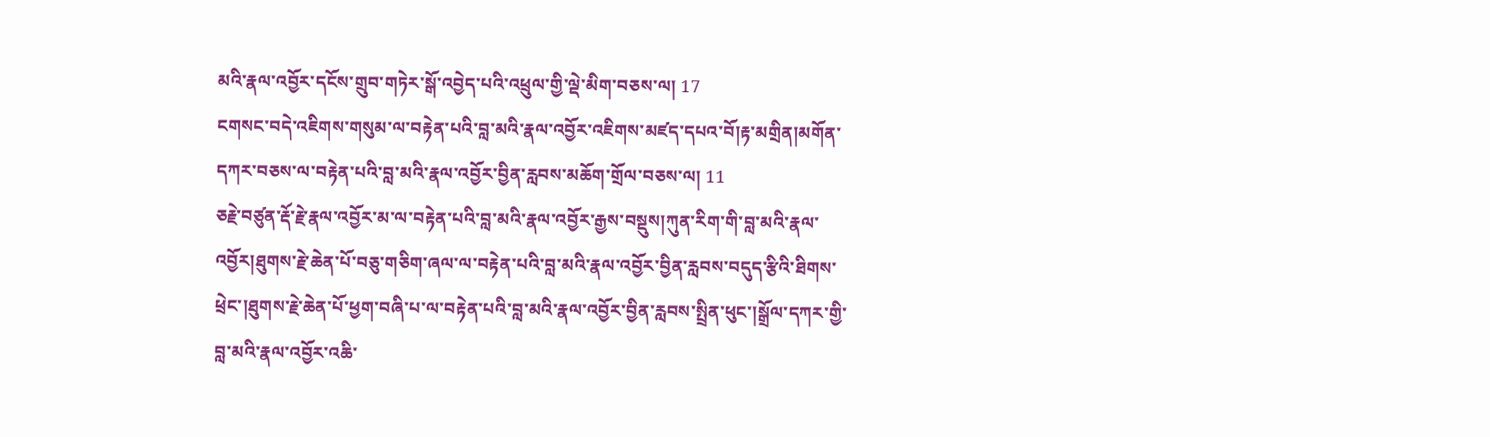མའི་རྣལ་འབྱོར་དངོས་གྲུབ་གཏེར་སྒོ་འབྱེད་པའི་འཕྲུལ་གྱི་ལྡེ་མིག་བཅས་ལ། 17
ངགསང་བདེ་འཇིགས་གསུམ་ལ་བརྟེན་པའི་བླ་མའི་རྣལ་འབྱོར་འཇིགས་མཛད་དཔའ་བོ།རྟ་མགྲིན།མགོན་དཀར་བཅས་ལ་བརྟེན་པའི་བླ་མའི་རྣལ་འབྱོར་བྱིན་རླབས་མཆོག་གྲོལ་བཅས་ལ། 11
ཅརྗེ་བཙུན་རྡོ་རྗེ་རྣལ་འབྱོར་མ་ལ་བརྟེན་པའི་བླ་མའི་རྣལ་འབྱོར་རྒྱས་བསྡུས།ཀུན་རིག་གི་བླ་མའི་རྣལ་འབྱོར།ཐུགས་རྗེ་ཆེན་པོ་བཅུ་གཅིག་ཞལ་ལ་བརྟེན་པའི་བླ་མའི་རྣལ་འབྱོར་བྱིན་རླབས་བདུད་རྩིའི་ཐིགས་ཕྲེང་།ཐུགས་རྗེ་ཆེན་པོ་ཕྱག་བཞི་པ་ལ་བརྟེན་པའི་བླ་མའི་རྣལ་འབྱོར་བྱིན་རླབས་སྤྲིན་ཕུང་།སྒྲོལ་དཀར་གྱི་བླ་མའི་རྣལ་འབྱོར་འཆི་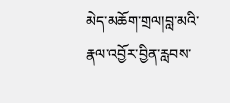མེད་མཆོག་གྲལ།བླ་མའི་རྣལ་འབྱོར་བྱིན་རླབས་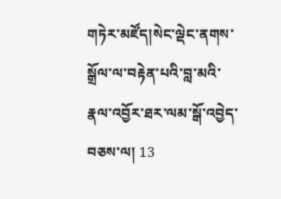གཏེར་མཛོད།སེང་ལྡེང་ནགས་སྒྲོལ་ལ་བརྟེན་པའི་བླ་མའི་རྣལ་འབྱོར་ཐར་ལམ་སྒོ་འབྱེད་བཅས་ལ། 13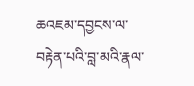ཆའཇམ་དབྱངས་ལ་བརྟེན་པའི་བླ་མའི་རྣལ་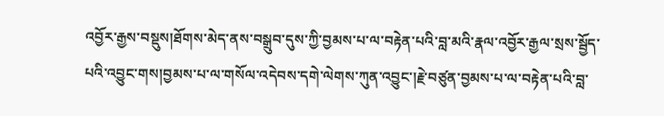འབྱོར་རྒྱས་བསྡུས།ཐོགས་མེད་ནས་བསྒྲུབ་དུས་ཀྱི་བྱམས་པ་ལ་བརྟེན་པའི་བླ་མའི་རྣལ་འབྱོར་རྒྱལ་སྲས་སྦྱོད་པའི་འབྱུང་གས།བྱམས་པ་ལ་གསོལ་འདེབས་དགེ་ལེགས་ཀུན་འབྱུང་།རྗེ་བཙུན་བྱམས་པ་ལ་བརྟེན་པའི་བླ་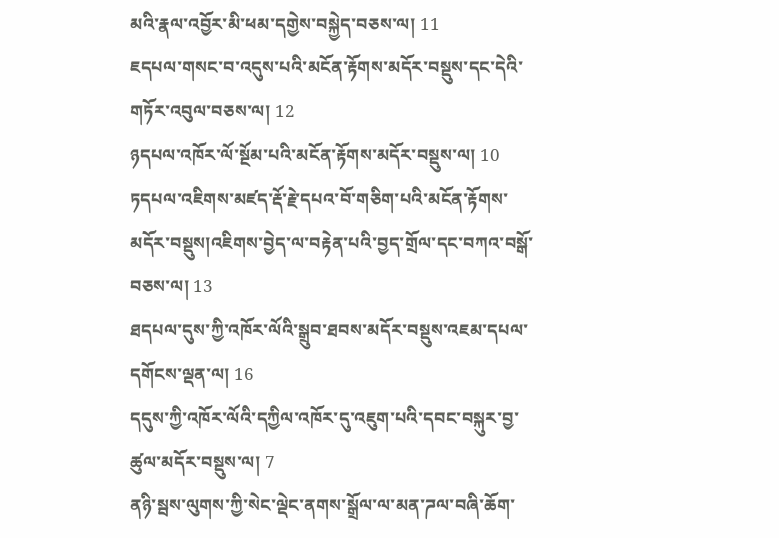མའི་རྣལ་འབྱོར་མི་ཕམ་དགྱེས་བསྐྱེད་བཅས་ལ། 11
ཇདཔལ་གསང་བ་འདུས་པའི་མངོན་རྟོགས་མདོར་བསྡུས་དང་དེའི་གཏོར་འབུལ་བཅས་ལ། 12
ཉདཔལ་འཁོར་ལོ་སྔོམ་པའི་མངོན་རྟོགས་མདོར་བསྡུས་ལ། 10
ཏདཔལ་འཇིགས་མཛད་རྡོ་རྗེ་དཔའ་བོ་གཅིག་པའི་མངོན་རྟོགས་མདོར་བསྡུས།འཇིགས་བྱེད་ལ་བརྟེན་པའི་བྱད་གྲོལ་དང་བཀའ་བསྒོ་བཅས་ལ། 13
ཐདཔལ་དུས་ཀྱི་འཁོར་ལོའི་སྒྲུབ་ཐབས་མདོར་བསྡུས་འཇམ་དཔལ་དགོངས་ལྡན་ལ། 16
དདུས་ཀྱི་འཁོར་ལོའི་དཀྱིལ་འཁོར་དུ་འཇུག་པའི་དབང་བསྐུར་བྱ་ཚུལ་མདོར་བསྡུས་ལ། 7
ནཉི་སྦས་ལུགས་ཀྱི་སེང་ལྡེང་ནགས་སྒྲོལ་ལ་མན་ཌལ་བཞི་ཆོག་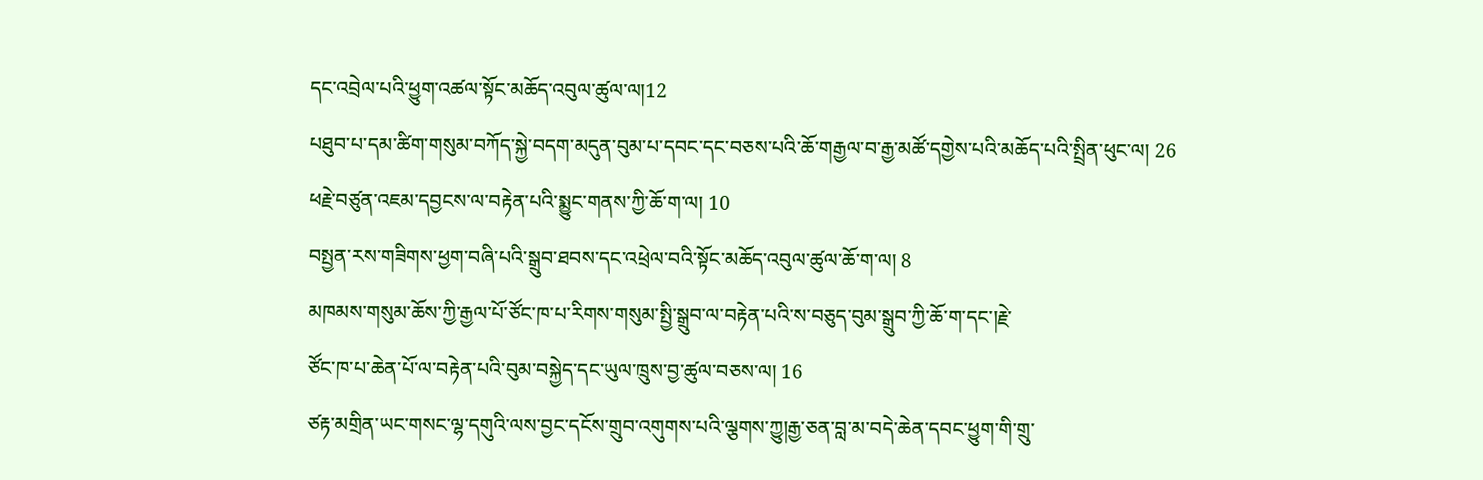དང་འབྲེལ་པའི་ཕྱུག་འཚལ་སྟོང་མཆོད་འབུལ་ཚུལ་ལ།12
པཐུབ་པ་དམ་ཚིག་གསུམ་བཀོད་སྐྱེ་བདག་མདུན་བུམ་པ་དབང་དང་བཅས་པའི་ཆོ་གརྒྱལ་བ་རྒྱ་མཚོ་དགྱེས་པའི་མཆོད་པའི་སྤྲིན་ཕུང་ལ། 26
ཕརྗེ་བཙུན་འཇམ་དབྱངས་ལ་བརྟེན་པའི་སྨྱུང་གནས་ཀྱི་ཆོ་ག་ལ། 10
བསྤྱན་རས་གཟིགས་ཕྱག་བཞི་པའི་སྒྲུབ་ཐབས་དང་འཕྲེལ་བའི་སྟོང་མཆོད་འབུལ་ཚུལ་ཆོ་ག་ལ། 8
མཁམས་གསུམ་ཆོས་ཀྱི་རྒྱལ་པོ་ཙོང་ཁ་པ་རིགས་གསུམ་སྤྱི་སྒྲུབ་ལ་བརྟེན་པའི་ས་བཅུད་བུམ་སྒྲུབ་ཀྱི་ཆོ་ག་དང་།རྗེ་
ཙོང་ཁ་པ་ཆེན་པོ་ལ་བརྟེན་པའི་བུམ་བསྐྱེད་དང་ཡུལ་ཁྲུས་བྱ་ཚུལ་བཅས་ལ། 16
ཙརྟ་མགྲིན་ཡང་གསང་ལྷ་དགུའི་ལས་བྱང་དངོས་གྲུབ་འགུགས་པའི་ལྕགས་ཀྱུ།རྒྱ་ཅན་བླ་མ་བདེ་ཆེན་དབང་ཕྱུག་གི་གྲུ་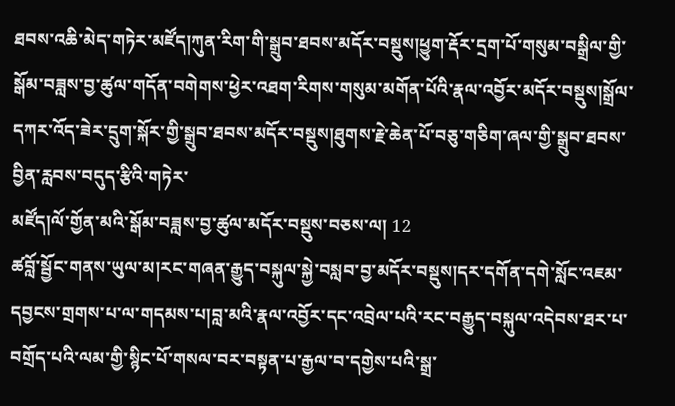ཐབས་འཆི་མེད་གཏེར་མཛོད།ཀུན་རིག་གི་སྒྲུབ་ཐབས་མདོར་བསྡུས།ཕྱུག་རྡོར་དྲག་པོ་གསུམ་བསྒྲིལ་གྱི་སྒོམ་བཟླས་བྱ་ཚུལ་གདོན་བགེགས་ཕྱེར་འཐག་རིགས་གསུམ་མགོན་པོའི་རྣལ་འབྱོར་མདོར་བསྡུས།སྒྲོལ་དཀར་འོད་ཟེར་དྲུག་སྐོར་གྱི་སྒྲུབ་ཐབས་མདོར་བསྡུས།ཐུགས་རྗེ་ཆེན་པོ་བཅུ་གཅིག་ཞལ་གྱི་སྒྲུབ་ཐབས་བྱིན་རླབས་བདུད་རྩིའི་གཏེར་
མཛོད།ལོ་གྱོན་མའི་སྒོམ་བཟླས་བྱ་ཚུལ་མདོར་བསྡུས་བཅས་ལ། 12
ཚབློ་སྦྱོང་གནས་ཡུལ་མ།རང་གཞན་རྒྱུད་བསྐུལ་སྐྱེ་བསླབ་བྱ་མདོར་བསྡུས།དར་དགོན་དགེ་སློང་འཇམ་དབྱངས་གྲགས་པ་ལ་གདམས་པ།བླ་མའི་རྣལ་འབྱོར་དང་འབྲེལ་པའི་རང་བརྒྱུད་བསྐུལ་འདེབས་ཐར་པ་བགྲོད་པའི་ལམ་གྱི་སྙིང་པོ་གསལ་བར་བསྟན་པ་རྒྱལ་བ་དགྱེས་པའི་སྒྲ་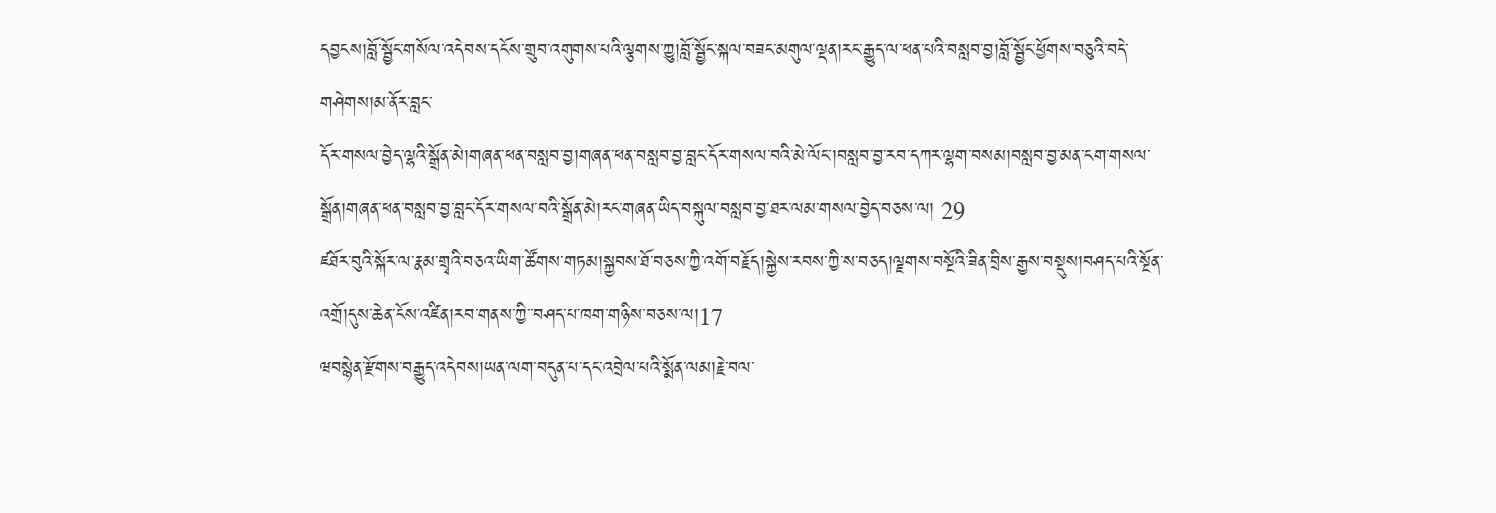དབྱངས།བློ་སྦྱོང་གསོལ་འདེབས་དངོས་གྲུབ་འགུགས་པའི་ལྕགས་ཀྱུ།བློ་སྦྱོང་སྐལ་བཟང་མགུལ་ལྡན།རང་རྒྱུད་ལ་ཕན་པའི་བསླབ་བྱ།བློ་སྦྱོང་ཕྱོགས་བཅུའི་བདེ་གཤེགས།མ་ནོར་བླང་
དོར་གསལ་བྱེད་ལྷའི་སྒྲོན་མེ།གཞན་ཕན་བསླབ་བྱ།གཞན་ཕན་བསླབ་བྱ་བླང་དོར་གསལ་བའི་མེ་ལོང་།བསླབ་བྱ་རབ་དཀར་ལྷག་བསམ།བསླབ་བྱ་མན་ངག་གསལ་སྒྲོན།གཞན་ཕན་བསླབ་བྱ་བླང་དོར་གསལ་བའི་སྒྲོན་མེ།རང་གཞན་ཡིད་བསྐུལ་བསླབ་བྱ་ཐར་ལམ་གསལ་བྱེད་བཅས་ལ། 29
ཛཐོར་བུའི་སྐོར་ལ་རྣམ་གྲྭའི་བཅའ་ཡིག་ཚོགས་གཏམ།སྐྱབས་ཐོ་བཅས་ཀྱི་འགོ་བརྗོད།སྐྱེས་རབས་ཀྱི་ས་བཅད།ལྗགས་བསྔོའི་ཟིན་བྲིས་རྒྱས་བསྡུས།བཤད་པའི་སྔོན་འགྲོ།དུས་ཆེན་ངོས་འཛིན།རབ་གནས་ཀྱི་་བཤད་པ་ཁག་གཉིས་བཅས་ལ།17
ཝབསྙེན་རྫོགས་བརྒྱུད་འདེབས།ཡན་ལག་བདུན་པ་དང་འབྲེལ་པའི་སྨོན་ལམ།རྗེ་བལ་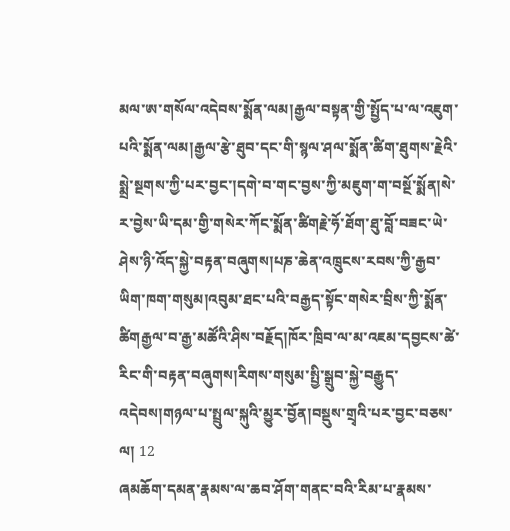མལ་ཨ་གསོལ་འདེབས་སྨོན་ལམ།རྒྱལ་བསྟན་གྱི་སྤྱོད་པ་ལ་འཇུག་པའི་སྨོན་ལམ།རྒྱལ་རྩེ་ཐུབ་དང་གི་སྙལ་ཤལ་སྨོན་ཚིག་ཐུགས་རྗེའི་སྨྲེ་སྔགས་ཀྱི་པར་བྱང་།དགེ་བ་གང་བྱས་ཀྱི་མཇུག་ག་བསྔོ་སྨོན།སེ་ར་བྱེས་ཡི་དམ་གྱི་གསེར་ཀོང་སྨོན་ཚིགརྗེ་ཧོ་ཐོག་ཐུ་བློ་བཟང་ཡེ་ཤེས་ཉི་འོད་སྐྱེ་བརྟན་བཞུགས།པཎ་ཆེན་འཁྲུངས་རབས་ཀྱི་རྒྱབ་ཡིག་ཁག་གསུམ།འབུམ་ཐང་པའི་བརྒྱད་སྟོང་གསེར་བྲིས་ཀྱི་སྨོན་ཚིགརྒྱལ་བ་རྒྱ་མཚོའི་ཤིས་བརྗོད།ཁོར་ཁྲིབ་ལ་མ་འཇམ་དབྱངས་ཚེ་རིང་གི་བརྟན་བཞུགས།རིགས་གསུམ་སྤྱི་སྒྲུབ་སྐྱེ་བརྒྱུད་འདེབས།གཉལ་པ་སྤྲུལ་སྐུའི་མྱུར་བྱོན།བསྡུས་གྲྭའི་པར་བྱང་བཅས་ལ། 12
ཞམཆོག་དམན་རྣམས་ལ་ཆབ་ཤོག་གནང་བའི་རིམ་པ་རྣམས་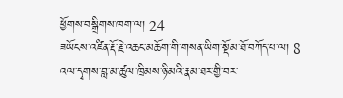ཕྱོགས་བསྒྲིགས་ཁག་ལ། 24
ཟཡོངས་འཛིན་རྡོ་རྗེ་འཆང་མཆོག་གི་གསན་ཡིག་སྡོམ་ཐོ་བཀོད་པ་ལ། 8
འལ་དྭགས་བླ་མ་ཚུལ་ཁྲིམས་ཉི་མའི་རྣམ་ཐར་གྱི་བར་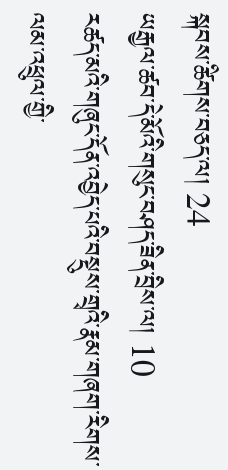སྐབས་ཚིགས་བཅད་ལ། 24
ཡརྒྱལ་ཚབ་དེ་མོའི་གསུང་བཤད་ཟིན་བྲིས་ལ། 10
རཚད་མའི་གཞུང་དོན་འབྱེད་པའི་བསྡུས་གྲྭའི་རྣམ་གཞག་རིགས་ལམ་འཕྲུལ་གྱི་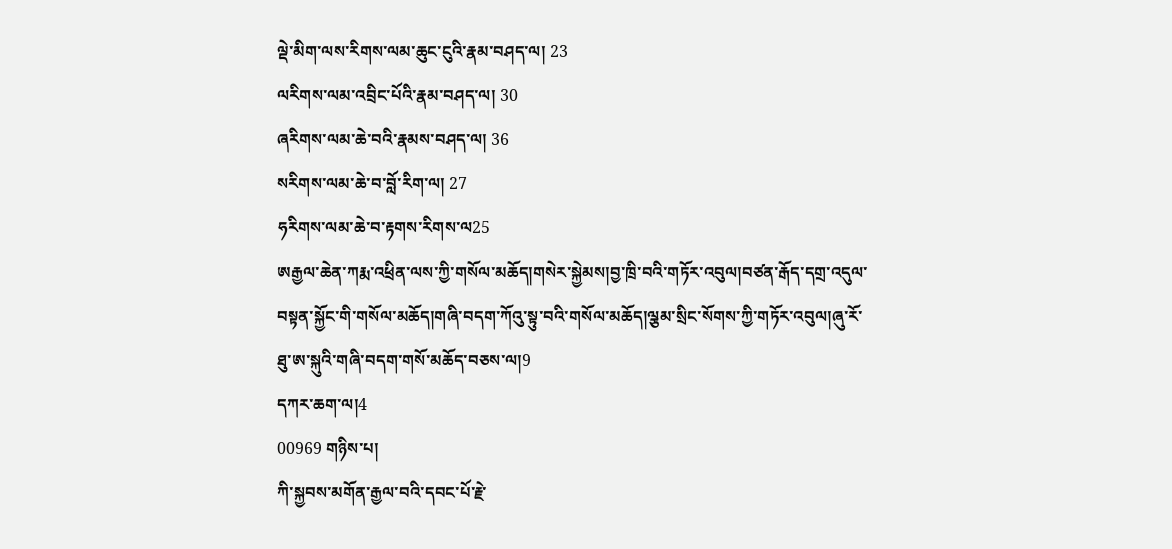ལྡེ་མིག་ལས་རིགས་ལམ་ཆུང་ངུའི་རྣམ་བཤད་ལ། 23
ལརིགས་ལམ་འབྲིང་པོའི་རྣམ་བཤད་ལ། 30
ཞརིགས་ལམ་ཆེ་བའི་རྣམས་བཤད་ལ། 36
སརིགས་ལམ་ཆེ་བ་བློ་རིག་ལ། 27
ཧརིགས་ལམ་ཆེ་བ་རྟགས་རིགས་ལ25
ཨརྒྱལ་ཆེན་ཀརྨ་འཕྲིན་ལས་ཀྱི་གསོལ་མཆོད།གསེར་སྐྱེམས།བྱ་ཁྲི་བའི་གཏོར་འབུལ།བཙན་རྒོད་དགྲ་འདུལ་བསྟན་སྐྱོང་གི་གསོལ་མཆོད།གཞི་བདག་ཀོའུ་སྟུ་བའི་གསོལ་མཆོད།ལྕམ་སྲིང་སོགས་ཀྱི་གཏོར་འབུལ།ཞུ་རོ་ཐུ་ཨ་སྐུའི་གཞི་བདག་གསོ་མཆོད་བཅས་ལ།9
དཀར་ཆག་ལ།4
00969 གཉིས་པ།
ཀི་སྐྱབས་མགོན་རྒྱལ་བའི་དབང་པོ་རྗེ་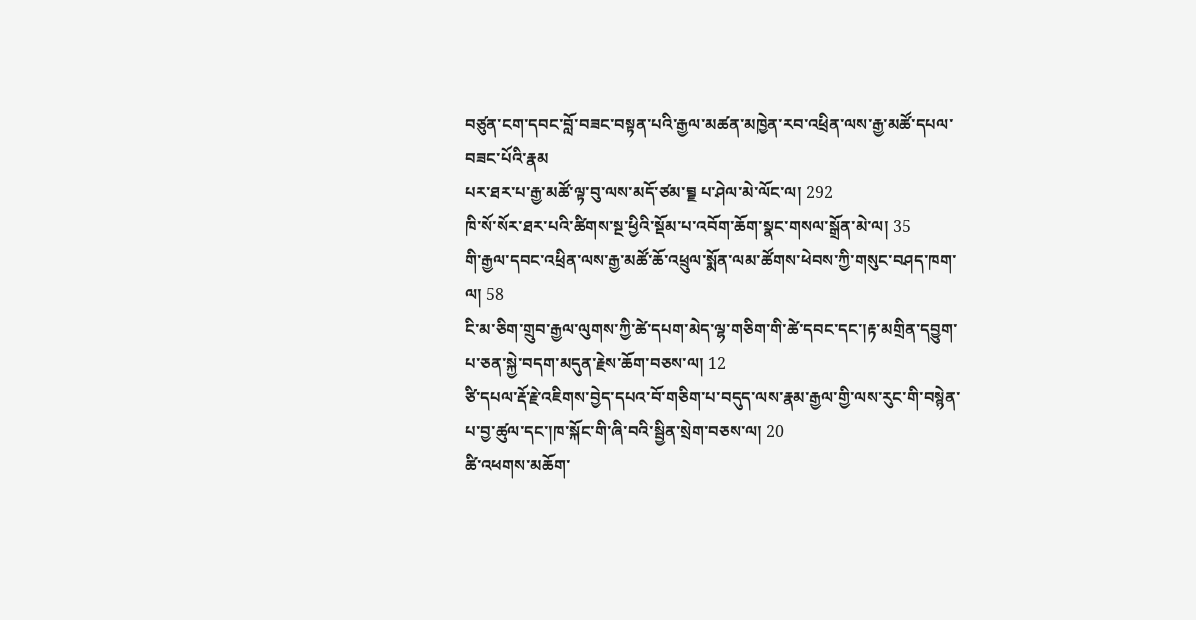བཙུན་ངག་དབང་བློ་བཟང་བསྟན་པའི་རྒྱལ་མཚན་མཁྱེན་རབ་འཕྲིན་ལས་རྒྱ་མཚོ་དཔལ་བཟང་པོའི་རྣམ
པར་ཐར་པ་རྒྱ་མཚོ་ལྟ་བུ་ལས་མདོ་ཙམ་བྲྗ པ་ཤེལ་མེ་ལོང་ལ། 292
ཁི་སོ་སོར་ཐར་པའི་ཚིགས་སྔ་ཕྱིའི་སྡོམ་པ་འབོག་ཆོག་སྣང་གསལ་སྒྲོན་མེ་ལ། 35
གི་རྒྱལ་དབང་འཕྲིན་ལས་རྒྱ་མཚོ་ཆོ་འཕྲུལ་སྨོན་ལམ་ཚོགས་ཕེབས་ཀྱི་གསུང་བཤད་ཁག་ལ། 58
ངི་མ་ཅིག་གྲུབ་རྒྱལ་ལུགས་ཀྱི་ཚེ་དཔག་མེད་ལྷ་གཅིག་གི་ཚེ་དབང་དང་།རྟ་མགྲིན་དབྱུག་པ་ཅན་སྐྱེ་བདག་མདུན་རྗེས་ཆོག་བཅས་ལ། 12
ཙི་དཔལ་རྡོ་རྗེ་འཇིགས་བྱེད་དཔའ་བོ་གཅིག་པ་བདུད་ལས་རྣམ་རྒྱལ་གྱི་ལས་རུང་གི་བསྙེན་པ་བྱ་ཚུལ་དང་།ཁ་སྐོང་གི་ཞི་བའི་སྦྱིན་སྲེག་བཅས་ལ། 20
ཚི་འཕགས་མཆོག་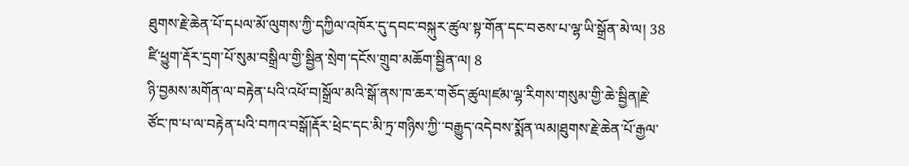ཐུགས་རྗེ་ཆེན་པོ་དཔལ་མོ་ལུགས་ཀྱི་དཀྱིལ་འཁོར་དུ་དབང་བསྐུར་ཚུལ་སྟ་གོན་དང་བཅས་པ་ལྷ་ཡི་སྒྲོན་མེ་ལ། 38
ཛི་ཕྱུག་རྡོར་དྲག་པོ་སུམ་བསྒྲིལ་གྱི་སྦྱིན་སྲེག་དངོས་གྲུབ་མཆོག་སྦྱིན་ལ། 8
ཉི་བྱམས་མགོན་ལ་བརྟེན་པའི་འཕོ་བ།སྒྲོལ་མའི་སྒོ་ནས་ཁ་ཆར་གཅོད་ཚུལ།ཛམ་ལྷ་རིགས་གསུམ་གྱི་ཆེ་སྦྱིན།རྗེ་ཙོང་ཁ་པ་ལ་བརྟེན་པའི་བཀའ་བསྒོ།རྡོར་ཕྲེང་དང་མི་ཏྲ་གཉིས་ཀྱི་་བརྒྱུད་འདེབས་སྨོན་ལམ།ཐུགས་རྗེ་ཆེན་པོ་རྒྱལ་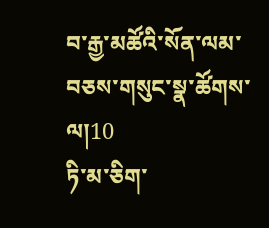བ་རྒྱ་མཚོའི་སོན་ལམ་བཅས་གསུང་སྣ་ཚོགས་ལ།10
ཏི་མ་ཅིག་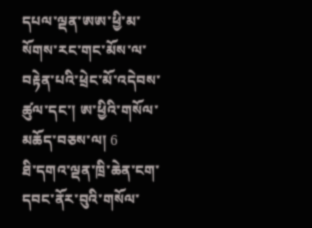དཔལ་ལྡན་ཨཨ་ཕྱི་མ་སོགས་རང་གང་མོས་ལ་བརྟེན་པའི་ཕྲེང་མོ་འདེབས་ཚུལ་དང་། ཨ་ཕྱིའི་གསོལ་མཆོད་བཅས་ལ། 6
ཐི་དགའ་ལྡན་ཁྲི་ཆེན་ངག་དབང་ནོར་བུའི་གསོལ་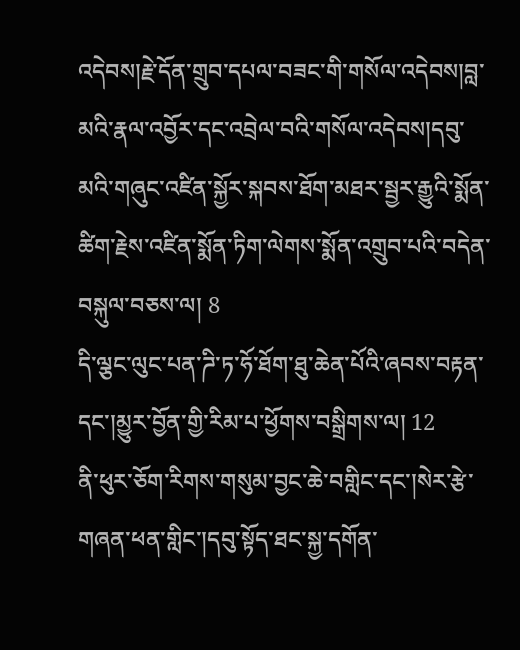འདེབས།རྗེ་དོན་གྲུབ་དཔལ་བཟང་གི་གསོལ་འདེབས།བླ་མའི་རྣལ་འབྱོར་དང་འབྲེལ་བའི་གསོལ་འདེབས།དབུ་མའི་གཞུང་འཛིན་སྐྱོར་སྐབས་ཐོག་མཐར་སྦྱར་རྒྱུའི་སྨོན་ཚིག་རྗེས་འཛིན་སྨོན་ཏིག་ལེགས་སྨོན་འགྲུབ་པའི་བདེན་བསྐུལ་བཅས་ལ། 8
དི་ལྕང་ལུང་པན་ཌི་ཏ་ཧོ་ཐོག་ཐུ་ཆེན་པོའི་ཞབས་བརྟན་དང་།མྱུར་བྱོན་གྱི་རིམ་པ་ཕྱོགས་བསྒྲིགས་ལ། 12
ནི་ཕུར་ཅོག་རིགས་གསུམ་བྱང་ཆེ་བགླིང་དང་།སེར་རྩེ་གཞན་ཕན་གླིང་།དབུ་སྟོད་ཐང་སྐྱ་དགོན་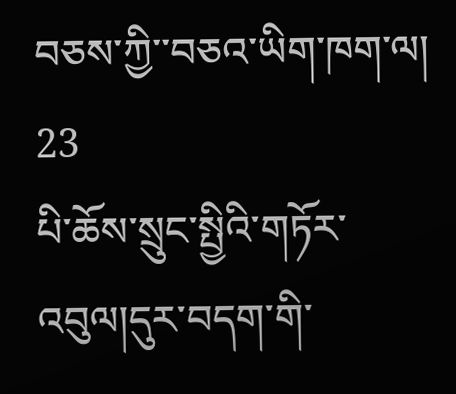བཅས་ཀྱི་་བཅའ་ཡིག་ཁག་ལ། 23
པི་ཆོས་སྲུང་སྤྱིའི་གཏོར་འབུལ།དུར་བདག་གི་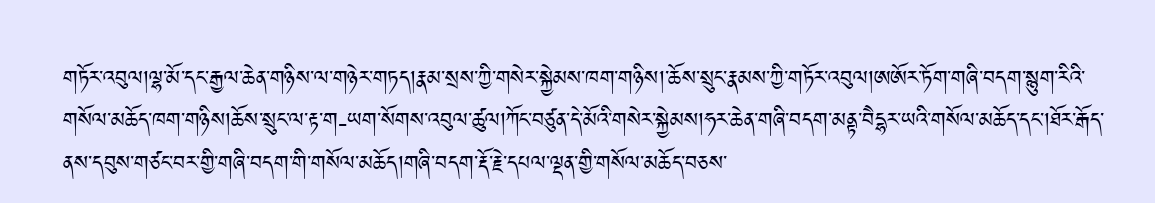གཏོར་འབུལ།ལྷ་མོ་དང་རྒྱལ་ཆེན་གཉིས་ལ་གཉེར་གཏད།རྣམ་སྲས་ཀྱི་གསེར་སྐྱེམས་ཁག་གཉིས།་ཆོས་སྲུང་རྣམས་ཀྱི་གཏོར་འབུལ།ཨཨོར་ཏོག་གཞི་བདག་སྙུག་རིའི་གསོལ་མཆོད་ཁག་གཉིས།ཆོས་སྲུང་ལ་རྟ་ག-ཡག་སོགས་འབུལ་ཚུལ།ཀོང་བཙུན་དེ་མོའི་གསེར་སྐྱེམས།ཧར་ཆེན་གཞི་བདག་མནྟ་བཻདྷར་ཡའི་གསོལ་མཆོད་དང་།ཐོར་རྒོད་ནས་དབུས་གཙང་བར་གྱི་གཞི་བདག་གི་གསོལ་མཆོད།གཞི་བདག་རྡོ་རྗེ་དཔལ་ལྡན་གྱི་གསོལ་མཆོད་བཅས་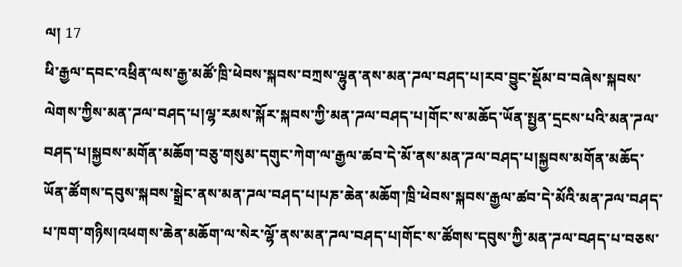ལ། 17
ཕི་རྒྱལ་དབང་འཕྲིན་ལས་རྒྱ་མཚོ་ཁྲི་ཕེབས་སྐབས་བཀྲས་ལྷུན་ནས་མན་ཌལ་བཤད་པ།རབ་བྱུང་སྡོམ་བ་བཞེས་སྐབས་ལེགས་ཀྱིས་མན་ཌལ་བཤད་པ།ལྷ་རམས་སྐོར་སྐབས་ཀྱི་མན་ཌལ་བཤད་པ།གོང་ས་མཆོད་ཡོན་སྤྱན་དྲངས་པའི་མན་ཌལ་བཤད་པ།སྐྱབས་མགོན་མཆོག་བཅུ་གསུམ་དགུང་ཀེག་ལ་རྒྱལ་ཚབ་དེ་མོ་ནས་མན་ཌལ་བཤད་པ།སྐྱབས་མགོན་མཆོད་ཡོན་ཚོགས་དབུས་སྐབས་སྒྲེང་ནས་མན་ཌལ་བཤད་པ།པཎ་ཆེན་མཆོག་ཁྲི་ཕེབས་སྐབས་རྒྱལ་ཚབ་དེ་མོའི་མན་ཌལ་བཤད་པ་ཁག་གཉིས།འཕགས་ཆེན་མཆོག་ལ་སེར་ལྷོ་ནས་མན་ཌལ་བཤད་པ།གོང་ས་ཚོགས་དབུས་ཀྱི་མན་ཌལ་བཤད་པ་བཅས་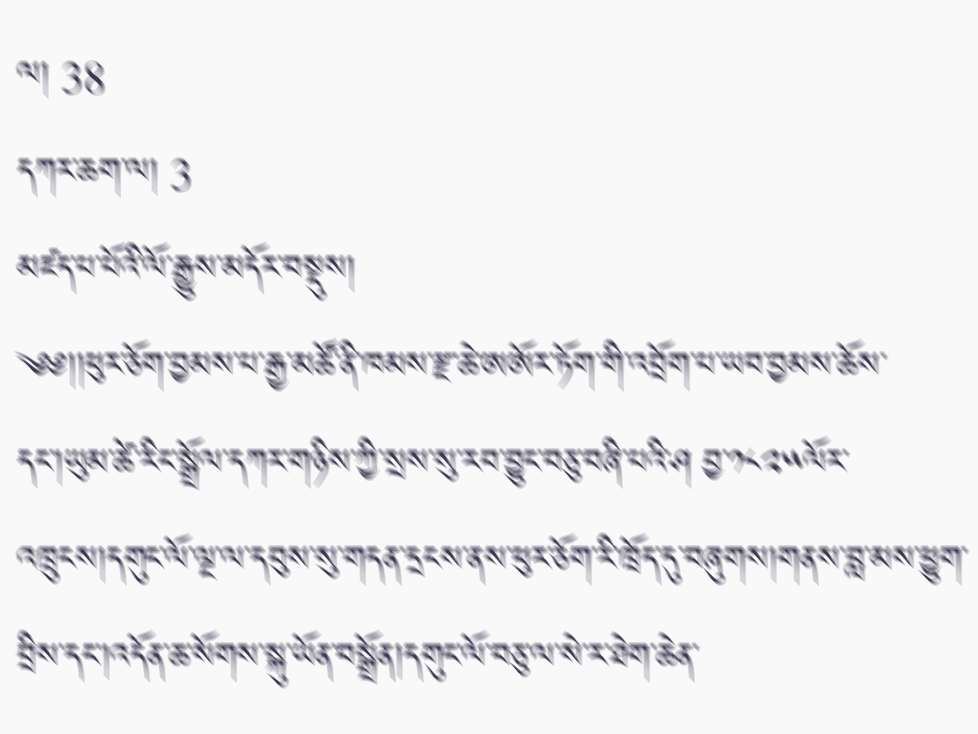ལ། 38
དཀར་ཆག་ལ། 3
མཛད་པ་པོའི་ལོ་རྒྱུས་མདོར་བསྡུས།
༄༅།།ཕུར་ཅོག་བྱམས་པ་རྒྱ་མཚོ་ནི་ཁམས་རྫ་ཆེ་ཨཨོར་ཏོག་གི་འབྲོག་པ་ཡབ་བྱམས་ཆོས་དང་།ཡུམ་ཚེ་རིང་སྒྲོལ་དཀར་གཉིས་ཀྱི་སྲས་སུ་རབ་བྱུང་བཅུ་བཞི་པའི་ཤ བྱ་༡༨༢༥ལོར་འཁྲུངས།དགུང་ལོ་ལྔ་ལ་དབུས་སུ་གདན་དྲངས་ནས་ཕུར་ཅོག་རི་ཁྲོད་དུ་བཞུགས།གནས་བླ་མས་ཕྱུག་བྲིས་དང་།འདོན་ཆ་སོགས་སྐུ་ཡོན་བསྒྲོན།དགུང་ལོ་བཅུ་ལ་སེ་ར་ཐེག་ཆེན་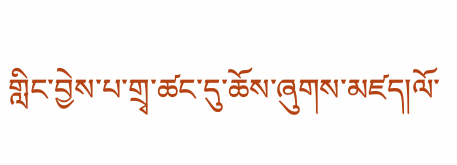གླིང་བྱེས་པ་གྲྭ་ཚང་དུ་ཆོས་ཞུགས་མཛད།ལོ་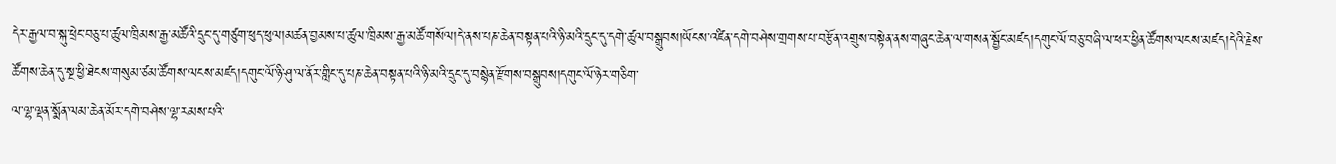དེར་རྒྱལ་བ་སྐུ་ཕྲེང་བཅུ་པ་ཚུལ་ཁྲིམས་རྒྱ་མཚོའི་དྲུང་དུ་གཙུག་ཕུད་ཕུལ།མཚན་བྱམས་པ་ཚུལ་ཁྲིམས་རྒྱ་མཚོ་གསོལ།དེ་ནས་པཎ་ཆེན་བསྟན་པའི་ཉི་མའི་དྲུང་དུ་དགེ་ཚུལ་བསྒྲུབས།ཡོངས་འཛིན་དགེ་བཤེས་གྲགས་པ་བརྩོན་འགྲུས་བསྟེན་ནས་གཞུང་ཆེན་ལ་གསན་སྦྱོང་མཛད།དགུང་ལོ་བཅུ་བཞི་ལ་ཕར་ཕྱིན་ཚོགས་ལངས་མཛད།དེའི་རྗེས་ཚོགས་ཆེན་དུ་སྔ་ཕྱི་ཐེངས་གསུམ་ཙམ་ཚོགས་ལངས་མཛད།དགུང་ལོ་ཉི་ཤུ་ལ་ནོར་གླིང་དུ་པཎ་ཆེན་བསྟན་པའི་ཉི་མའི་དྲུང་དུ་བསྙེན་རྫོགས་བསྒྲུབས།དགུང་ལོ་ཉེར་གཅིག་
ལ་ལྷ་ལྡན་སྨོན་ལམ་ཆེན་མོར་དགེ་བཤེས་ལྷ་རམས་པའི་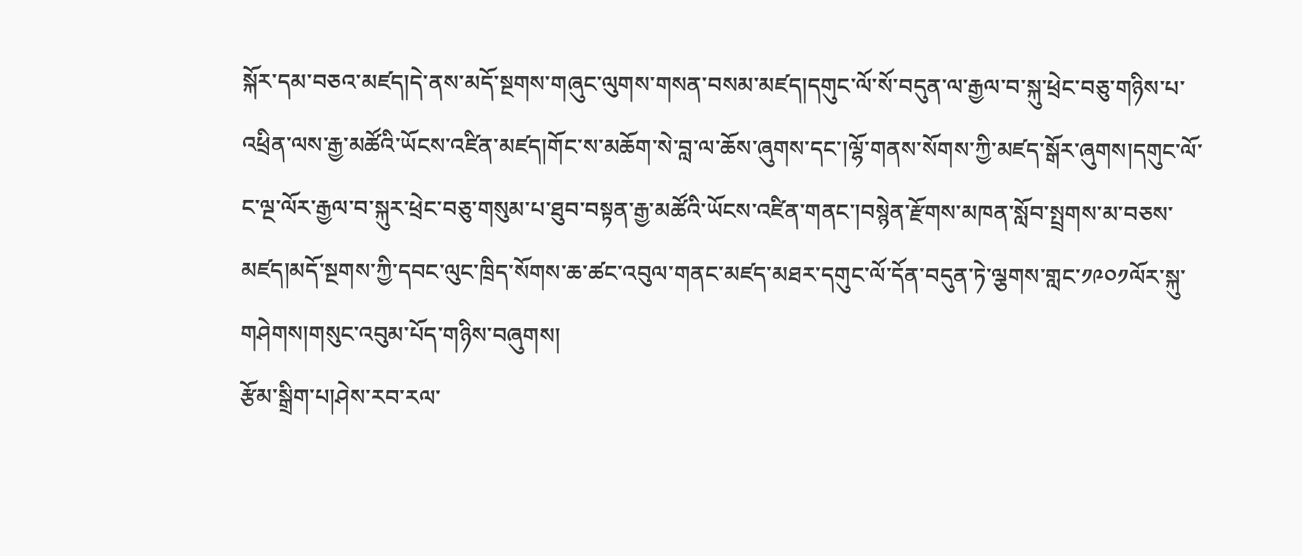སྐོར་དམ་བཅའ་མཛད།དེ་ནས་མདོ་སྔགས་གཞུང་ལུགས་གསན་བསམ་མཛད།དགུང་ལོ་སོ་བདུན་ལ་རྒྱལ་བ་སྐུ་ཕྲེང་བཅུ་གཉིས་པ་འཕྲིན་ལས་རྒྱ་མཚོའི་ཡོངས་འཛིན་མཛད།གོང་ས་མཆོག་སེ་བླ་ལ་ཆོས་ཞུགས་དང་།ལྷོ་གནས་སོགས་ཀྱི་མཛད་སྒོར་ཞུགས།དགུང་ལོ་ང་ལྔ་ལོར་རྒྱལ་བ་སྐུར་ཕྲེང་བཅུ་གསུམ་པ་ཐུབ་བསྟན་རྒྱ་མཚོའི་ཡོངས་འཛིན་གནང་།བསྙེན་རྫོགས་མཁན་སློབ་སྤྲགས་མ་བཅས་མཛད།མདོ་སྔགས་ཀྱི་དབང་ལུང་ཁྲིད་སོགས་ཆ་ཚང་འབུལ་གནང་མཛད་མཐར་དགུང་ལོ་དོན་བདུན་ཏེ་ལྕགས་གླང་༡༩༠༡ལོར་སྐུ་གཤེགས།གསུང་འབུམ་པོད་གཉིས་བཞུགས།
རྩོམ་སྒྲིག་པ།ཤེས་རབ་རལ་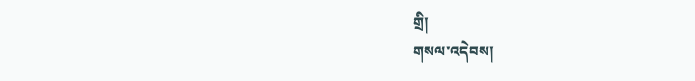གྲི།
གསལ་འདེབས།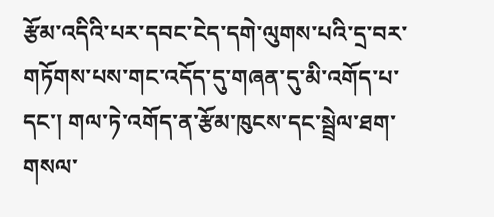རྩོམ་འདིའི་པར་དབང་ངེད་དགེ་ལུགས་པའི་དྲ་བར་གཏོགས་པས་གང་འདོད་དུ་གཞན་དུ་མི་འགོད་པ་དང་། གལ་ཏེ་འགོད་ན་རྩོམ་ཁུངས་དང་སྦྲེལ་ཐག་གསལ་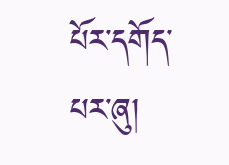པོར་དགོད་པར་ཞུ།